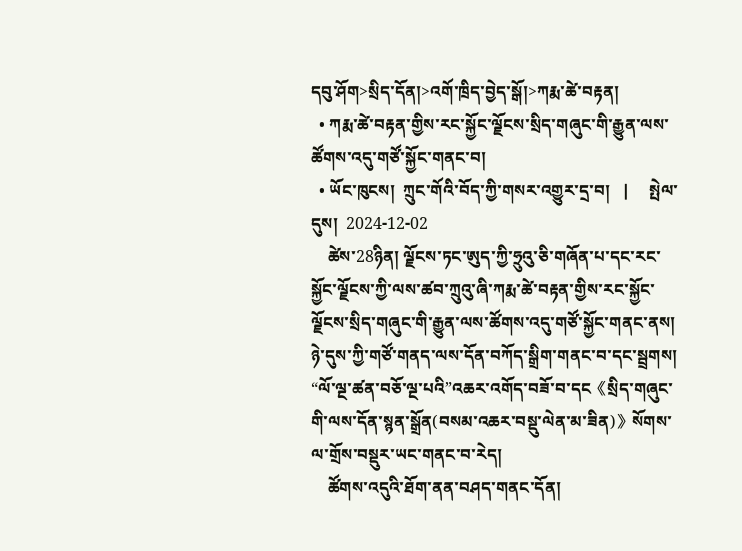དབུ་ཤོག>སྲིད་དོན།>འགོ་ཁྲིད་བྱེད་སྒོ།>ཀརྨ་ཚེ་བརྟན།
  • ཀརྨ་ཚེ་བརྟན་གྱིས་རང་སྐྱོང་ལྗོངས་སྲིད་གཞུང་གི་རྒྱུན་ལས་ཚོགས་འདུ་གཙོ་སྐྱོང་གནང་བ།
  • ཡོང་ཁུངས།  ཀྲུང་གོའི་བོད་ཀྱི་གསར་འགྱུར་དྲ་བ།   |     སྤེལ་དུས།  2024-12-02
    ཚེས་28ཉིན། ལྗོངས་ཏང་ཨུད་ཀྱི་ཧྲུའུ་ཅི་གཞོན་པ་དང་རང་སྐྱོང་ལྗོངས་ཀྱི་ལས་ཚབ་ཀྲུའུ་ཞི་ཀརྨ་ཚེ་བརྟན་གྱིས་རང་སྐྱོང་ལྗོངས་སྲིད་གཞུང་གི་རྒྱུན་ལས་ཚོགས་འདུ་གཙོ་སྐྱོང་གནང་ནས། ཉེ་དུས་ཀྱི་གཙོ་གནད་ལས་དོན་བཀོད་སྒྲིག་གནང་བ་དང་སྦྲགས། “ལོ་ལྔ་ཚན་བཅོ་ལྔ་པའི”འཆར་འགོད་བཟོ་བ་དང《སྲིད་གཞུང་གི་ལས་དོན་སྙན་སྒྲོན(བསམ་འཆར་བསྡུ་ལེན་མ་ཟིན)》སོགས་ལ་གྲོས་བསྡུར་ཡང་གནང་བ་རེད།
    ཚོགས་འདུའི་ཐོག་ནན་བཤད་གནང་དོན།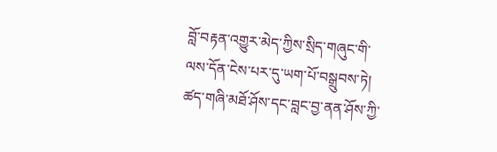བློ་བརྟན་འགྱུར་མེད་ཀྱིས་སྲིད་གཞུང་གི་ལས་དོན་ངེས་པར་དུ་ཡག་པོ་བསྒྲུབས་ཏེ། ཚད་གཞི་མཐོ་ཤོས་དང་བླང་བྱ་ནན་ཤོས་ཀྱི་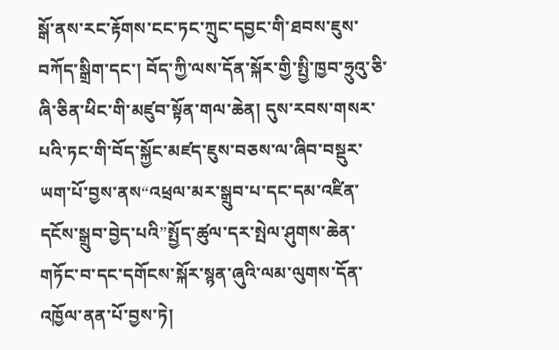སྒོ་ནས་རང་རྟོགས་ངང་ཏང་ཀྲུང་དབྱང་གི་ཐབས་ཇུས་བཀོད་སྒྲིག་དང་། བོད་ཀྱི་ལས་དོན་སྐོར་གྱི་སྤྱི་ཁྱབ་ཧྲུའུ་ཅི་ཞི་ཅིན་ཕིང་གི་མཛུབ་སྟོན་གལ་ཆེན། དུས་རབས་གསར་པའི་ཏང་གི་བོད་སྐྱོང་མཛད་ཇུས་བཅས་ལ་ཞིབ་བསྡུར་ཡག་པོ་བྱས་ནས“འཕྲལ་མར་སྒྲུབ་པ་དང་དམ་འཛིན་དངོས་སྒྲུབ་བྱེད་པའི”སྤྱོད་ཚུལ་དར་སྤེལ་ཤུགས་ཆེན་གཏོང་བ་དང་དགོངས་སྐོར་སྙན་ཞུའི་ལམ་ལུགས་དོན་འཁྱོལ་ནན་པོ་བྱས་ཏེ།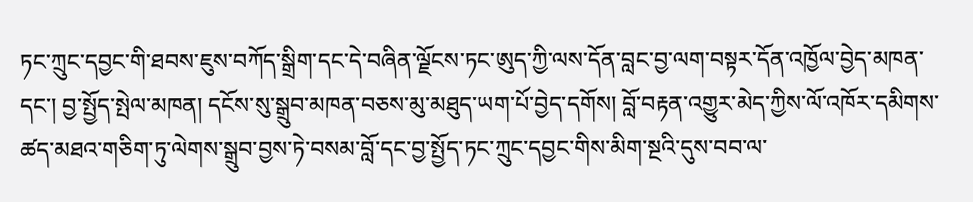ཏང་ཀྲུང་དབྱང་གི་ཐབས་ཇུས་བཀོད་སྒྲིག་དང་དེ་བཞིན་ལྗོངས་ཏང་ཨུད་ཀྱི་ལས་དོན་བླང་བྱ་ལག་བསྟར་དོན་འཁྱོལ་བྱེད་མཁན་དང་། བྱ་སྤྱོད་སྤེལ་མཁན། དངོས་སུ་སྒྲུབ་མཁན་བཅས་མུ་མཐུད་ཡག་པོ་བྱེད་དགོས། བློ་བརྟན་འགྱུར་མེད་ཀྱིས་ལོ་འཁོར་དམིགས་ཚད་མཐའ་གཅིག་ཏུ་ལེགས་སྒྲུབ་བྱས་ཏེ་བསམ་བློ་དང་བྱ་སྤྱོད་ཏང་ཀྲུང་དབྱང་གིས་མིག་སྔའི་དུས་བབ་ལ་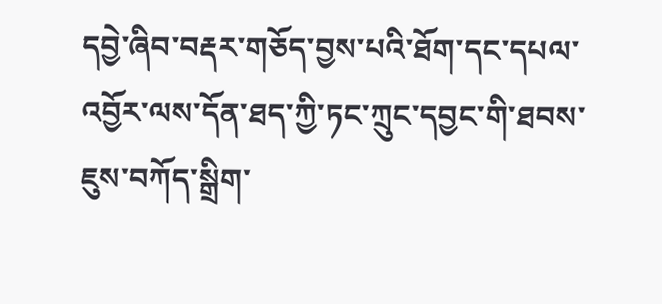དབྱེ་ཞིབ་བརྡར་གཅོད་བྱས་པའི་ཐོག་དང་དཔལ་འབྱོར་ལས་དོན་ཐད་ཀྱི་ཏང་ཀྲུང་དབྱང་གི་ཐབས་ཇུས་བཀོད་སྒྲིག་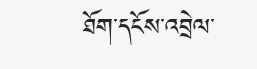ཐོག་དངོས་འབྲེལ་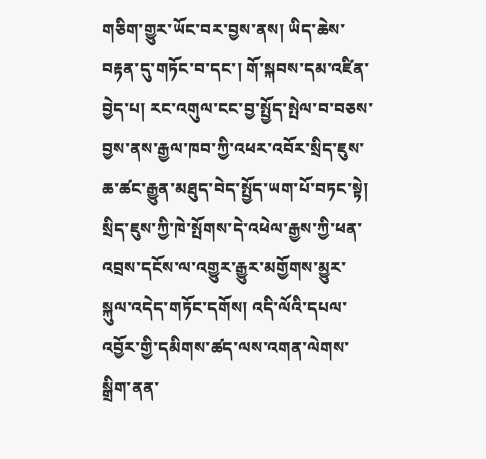གཅིག་གྱུར་ཡོང་བར་བྱས་ནས། ཡིད་ཆེས་བརྟན་དུ་གཏོང་བ་དང་། གོ་སྐབས་དམ་འཛིན་བྱེད་པ། རང་འགུལ་ངང་བྱ་སྤྱོད་སྤེལ་བ་བཅས་བྱས་ནས་རྒྱལ་ཁབ་ཀྱི་འཕར་འབོར་སྲིད་ཇུས་ཆ་ཚང་རྒྱུན་མཐུད་བེད་སྤྱོད་ཡག་པོ་བཏང་སྟེ། སྲིད་ཇུས་ཀྱི་ཁེ་སྤོགས་དེ་འཕེལ་རྒྱས་ཀྱི་ཕན་འབྲས་དངོས་ལ་འགྱུར་རྒྱུར་མགྱོགས་མྱུར་སྐུལ་འདེད་གཏོང་དགོས། འདི་ལོའི་དཔལ་འབྱོར་གྱི་དམིགས་ཚད་ལས་འགན་ལེགས་སྒྲིག་ནན་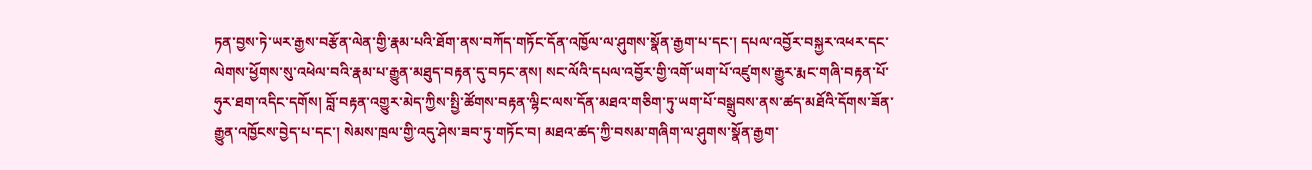ཏན་བྱས་ཏེ་ཡར་རྒྱས་བརྩོན་ལེན་གྱི་རྣམ་པའི་ཐོག་ནས་བཀོད་གཏོང་དོན་འཁྱོལ་ལ་ཤུགས་སྣོན་རྒྱག་པ་དང་། དཔལ་འབྱོར་བསྐྱར་འཕར་དང་ལེགས་ཕྱོགས་སུ་འཕེལ་བའི་རྣམ་པ་རྒྱུན་མཐུད་བརྟན་དུ་བཏང་ནས། སང་ལོའི་དཔལ་འབྱོར་གྱི་འགོ་ཡག་པོ་འཛུགས་རྒྱུར་རྨང་གཞི་བརྟན་པོ་ཧུར་ཐག་འདིང་དགོས། བློ་བརྟན་འགྱུར་མེད་ཀྱིས་སྤྱི་ཚོགས་བརྟན་ལྷིང་ལས་དོན་མཐའ་གཅིག་ཏུ་ཡག་པོ་བསྒྲུབས་ནས་ཚད་མཐོའི་དོགས་ཟོན་རྒྱུན་འཁྱོངས་བྱེད་པ་དང་། སེམས་ཁྲལ་གྱི་འདུ་ཤེས་ཟབ་ཏུ་གཏོང་བ། མཐའ་ཚད་ཀྱི་བསམ་གཞིག་ལ་ཤུགས་སྣོན་རྒྱག་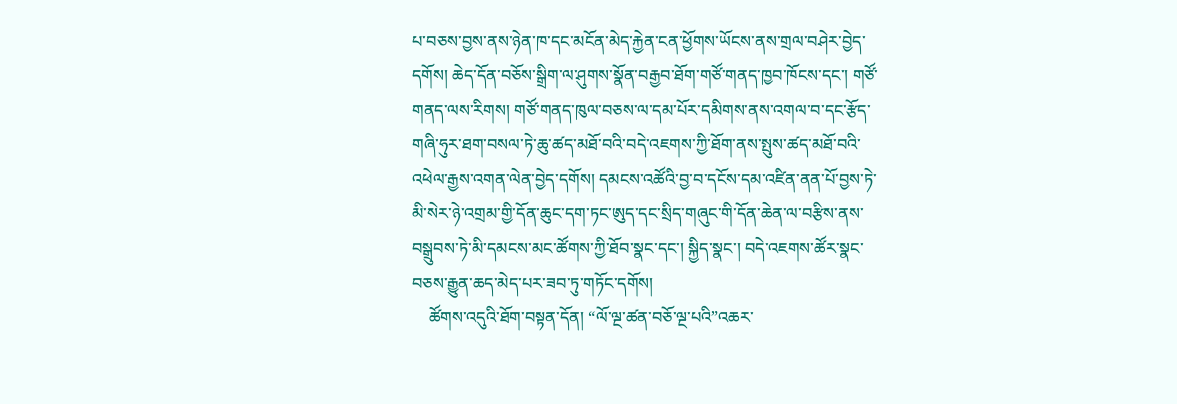པ་བཅས་བྱས་ནས་ཉེན་ཁ་དང་མངོན་མེད་རྐྱེན་ངན་ཕྱོགས་ཡོངས་ནས་གྲལ་བཤེར་བྱེད་དགོས། ཆེད་དོན་བཅོས་སྒྲིག་ལ་ཤུགས་སྣོན་བརྒྱབ་ཐོག་གཙོ་གནད་ཁྱབ་ཁོངས་དང་། གཙོ་གནད་ལས་རིགས། གཙོ་གནད་ཁུལ་བཅས་ལ་དམ་པོར་དམིགས་ནས་འགལ་བ་དང་རྩོད་གཞི་ཧུར་ཐག་བསལ་ཏེ་ཆུ་ཚད་མཐོ་བའི་བདེ་འཇགས་ཀྱི་ཐོག་ནས་སྤུས་ཚད་མཐོ་བའི་འཕེལ་རྒྱས་འགན་ལེན་བྱེད་དགོས། དམངས་འཚོའི་བྱ་བ་དངོས་དམ་འཛིན་ནན་པོ་བྱས་ཏེ་མི་སེར་ཉེ་འགྲམ་གྱི་དོན་ཆུང་དག་ཏང་ཨུད་དང་སྲིད་གཞུང་གི་དོན་ཆེན་ལ་བརྩིས་ནས་བསྒྲུབས་ཏེ་མི་དམངས་མང་ཚོགས་ཀྱི་ཐོབ་སྣང་དང་། སྐྱིད་སྣང་། བདེ་འཇགས་ཚོར་སྣང་བཅས་རྒྱུན་ཆད་མེད་པར་ཟབ་ཏུ་གཏོང་དགོས།
    ཚོགས་འདུའི་ཐོག་བསྟན་དོན། “ལོ་ལྔ་ཚན་བཅོ་ལྔ་པའི”འཆར་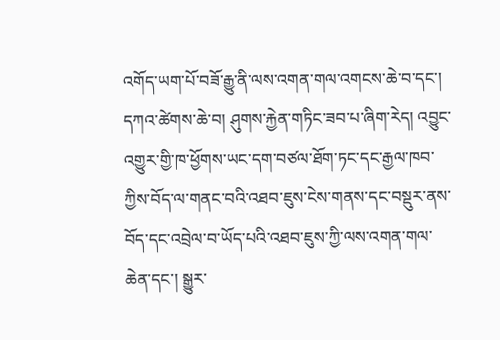འགོད་ཡག་པོ་བཟོ་རྒྱུ་ནི་ལས་འགན་གལ་འགངས་ཆེ་བ་དང་། དཀའ་ཚེགས་ཆེ་བ། ཤུགས་རྐྱེན་གཏིང་ཟབ་པ་ཞིག་རེད། འབྱུང་འགྱུར་གྱི་ཁ་ཕྱོགས་ཡང་དག་བཙལ་ཐོག་ཏང་དང་རྒྱལ་ཁབ་ཀྱིས་བོད་ལ་གནང་བའི་འཐབ་ཇུས་ངེས་གནས་དང་བསྡུར་ནས་བོད་དང་འབྲེལ་བ་ཡོད་པའི་འཐབ་ཇུས་ཀྱི་ལས་འགན་གལ་ཆེན་དང་། སྒྱུར་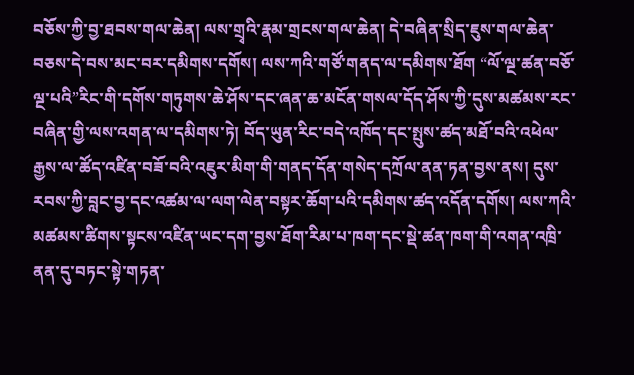བཅོས་ཀྱི་བྱ་ཐབས་གལ་ཆེན། ལས་གྲྭའི་རྣམ་གྲངས་གལ་ཆེན། དེ་བཞིན་སྲིད་ཇུས་གལ་ཆེན་བཅས་དེ་བས་མང་བར་དམིགས་དགོས། ལས་ཀའི་གཙོ་གནད་ལ་དམིགས་ཐོག “ལོ་ལྔ་ཚན་བཅོ་ལྔ་པའི”རིང་གི་དགོས་གཏུགས་ཆེ་ཤོས་དང་ཞན་ཆ་མངོན་གསལ་དོད་ཤོས་ཀྱི་དུས་མཚམས་རང་བཞིན་གྱི་ལས་འགན་ལ་དམིགས་ཏེ། བོད་ཡུན་རིང་བདེ་འཁོད་དང་སྤུས་ཚད་མཐོ་བའི་འཕེལ་རྒྱས་ལ་ཚོད་འཛིན་བཟོ་བའི་འཇུར་མིག་གི་གནད་དོན་གསེད་དཀྲོལ་ནན་ཏན་བྱས་ནས། དུས་རབས་ཀྱི་བླང་བྱ་དང་འཚམ་ལ་ལག་ལེན་བསྟར་ཆོག་པའི་དམིགས་ཚད་འདོན་དགོས། ལས་ཀའི་མཚམས་ཚིགས་སྟངས་འཛིན་ཡང་དག་བྱས་ཐོག་རིམ་པ་ཁག་དང་སྡེ་ཚན་ཁག་གི་འགན་འཁྲི་ནན་དུ་བཏང་སྟེ་གཏན་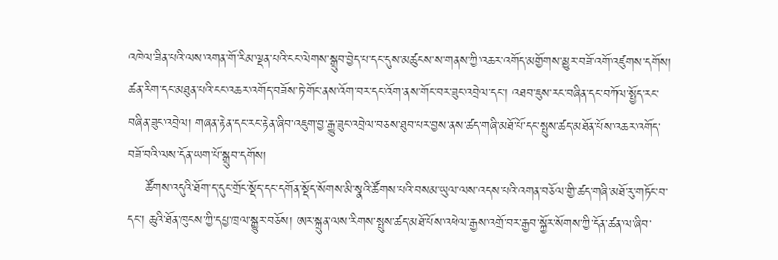འཁེལ་ཟིན་པའི་ལས་འགན་གོ་རིམ་ལྡན་པའི་ངང་ལེགས་སྒྲུབ་བྱེད་པ་དང་དུས་མཚུངས་ས་གནས་ཀྱི་འཆར་འགོད་མགྱོགས་མྱུར་བཟོ་འགོ་འཛུགས་དགོས། ཚན་རིག་དང་མཐུན་པའི་ངང་འཆར་འགོད་བཟོས་ཏེ་གོང་ནས་འོག་བར་དང་འོག་ནས་གོང་བར་ཟུང་འབྲེལ་དང་། འཐབ་ཇུས་རང་བཞིན་དང་བཀོལ་སྤྱོད་རང་བཞིན་ཟུང་འབྲེལ། གཞན་རྟེན་དང་རང་རྟེན་ཞིབ་འཇུག་བྱ་རྒྱུ་ཟུང་འབྲེལ་བཅས་ཐུབ་པར་བྱས་ནས་ཚད་གཞི་མཐོ་པོ་དང་སྤུས་ཚད་མཐོན་པོས་འཆར་འགོད་བཟོ་བའི་ལས་དོན་ཡག་པོ་སྒྲུབ་དགོས།
    ཚོགས་འདུའི་ཐོག་ད་དུང་གྲོང་སྡོད་དང་དགོན་སྡོད་སོགས་མི་སྣའི་ཚོགས་པའི་བསམ་ཡུལ་ལས་འདས་པའི་འགན་བཅོལ་གྱི་ཚད་གཞི་མཐོ་རུ་གཏོང་བ་དང་། ཆུའི་ཐོན་ཁུངས་ཀྱི་དཔྱ་ཁྲལ་སྒྱུར་བཅོས། ཨར་སྐྲུན་ལས་རིགས་སྤུས་ཚད་མཐོ་པོས་འཕེལ་རྒྱས་འགྲོ་བར་རྒྱབ་སྐྱོར་སོགས་ཀྱི་དོན་ཚན་ལ་ཞིབ་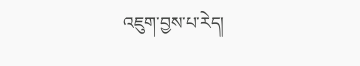འཇུག་བྱས་པ་རེད།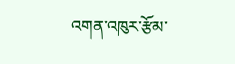འགན་འཁུར་རྩོམ་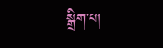སྒྲིག་པ།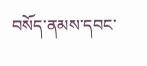བསོད་ནམས་དབང་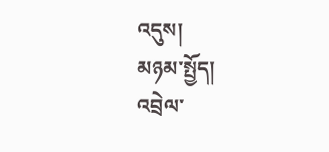འདུས།
མཉམ་སྤྱོད།
འབྲེལ་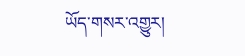ཡོད་གསར་འགྱུར།